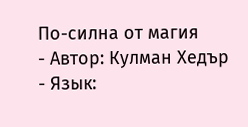По-силна от магия
- Автор: Кулман Хедър
- Язык: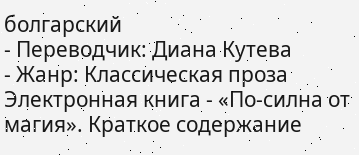болгарский
- Переводчик: Диана Кутева
- Жанр: Классическая проза
Электронная книга - «По-силна от магия». Краткое содержание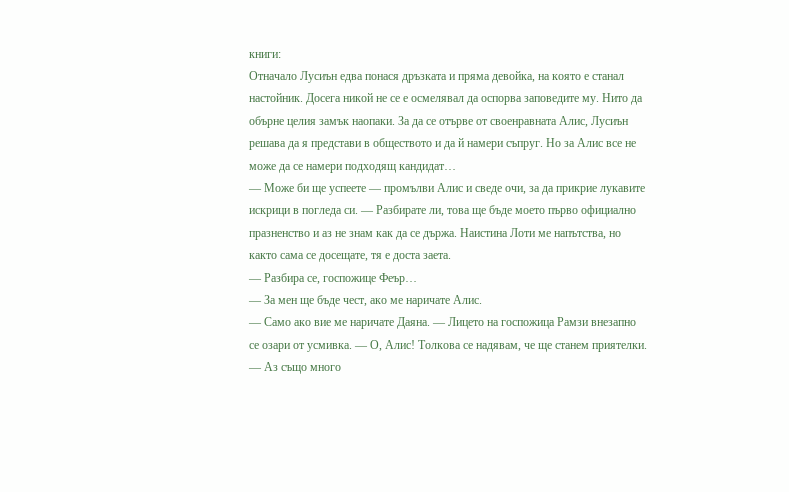книги:
Отначало Лусиън едва понася дръзката и пряма девойка, на която е станал настойник. Досега никой не се е осмелявал да оспорва заповедите му. Нито да обърне целия замък наопаки. За да се отърве от своенравната Алис, Лусиън решава да я представи в обществото и да й намери съпруг. Но за Алис все не може да се намери подходящ кандидат…
— Може би ще успеете — промълви Алис и сведе очи, за да прикрие лукавите искрици в погледа си. — Разбирате ли, това ще бъде моето първо официално празненство и аз не знам как да се държа. Наистина Лоти ме напътства, но както сама се досещате, тя е доста заета.
— Разбира се, госпожице Феър…
— За мен ще бъде чест, ако ме наричате Алис.
— Само ако вие ме наричате Даяна. — Лицето на госпожица Рамзи внезапно се озари от усмивка. — О, Алис! Толкова се надявам, че ще станем приятелки.
— Аз също много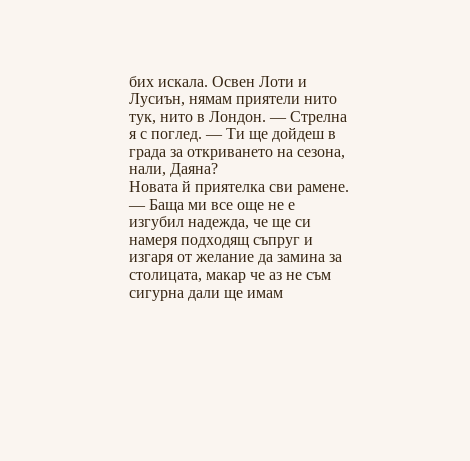бих искала. Освен Лоти и Лусиън, нямам приятели нито тук, нито в Лондон. — Стрелна я с поглед. — Ти ще дойдеш в града за откриването на сезона, нали, Даяна?
Новата й приятелка сви рамене.
— Баща ми все още не е изгубил надежда, че ще си намеря подходящ съпруг и изгаря от желание да замина за столицата, макар че аз не съм сигурна дали ще имам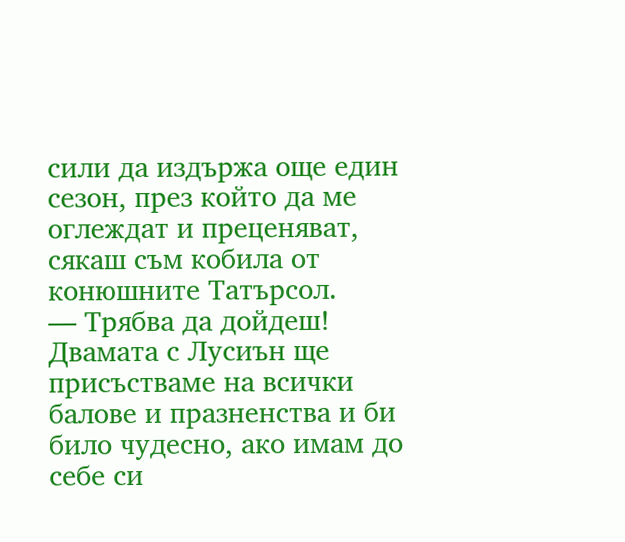сили да издържа още един сезон, през който да ме оглеждат и преценяват, сякаш съм кобила от конюшните Татърсол.
— Трябва да дойдеш! Двамата с Лусиън ще присъстваме на всички балове и празненства и би било чудесно, ако имам до себе си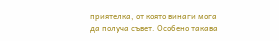приятелка, от която винаги мога да получа съвет. Особено такава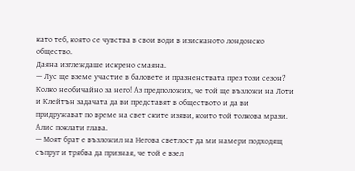като теб, която се чувства в свои води в изисканото лондонско общество.
Даяна изглеждаше искрено смаяна.
— Лус ще вземе участие в баловете и празненствата през този сезон? Колко необичайно за него! Аз предположих, че той ще възложи на Лоти и Клейтън задачата да ви представят в обществото и да ви придружават по време на свет ските изяви, които той толкова мрази.
Алис поклати глава.
— Моят брат е възложил на Негова светлост да ми намери подходящ съпруг и трябва да призная, че той е взел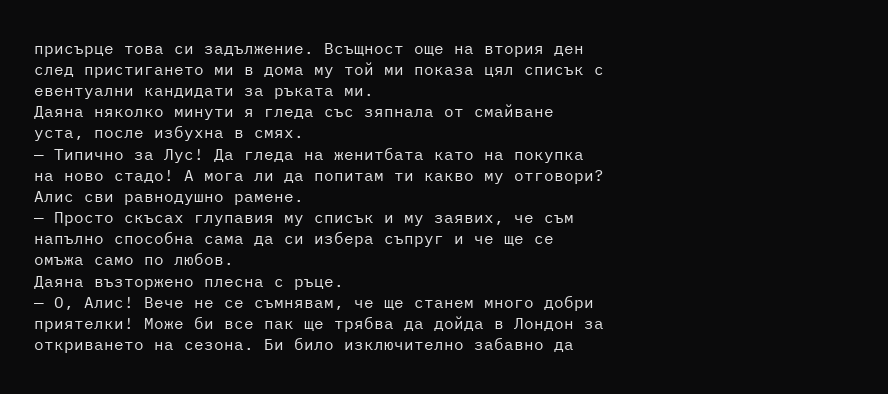присърце това си задължение. Всъщност още на втория ден след пристигането ми в дома му той ми показа цял списък с евентуални кандидати за ръката ми.
Даяна няколко минути я гледа със зяпнала от смайване уста, после избухна в смях.
— Типично за Лус! Да гледа на женитбата като на покупка на ново стадо! А мога ли да попитам ти какво му отговори?
Алис сви равнодушно рамене.
— Просто скъсах глупавия му списък и му заявих, че съм напълно способна сама да си избера съпруг и че ще се омъжа само по любов.
Даяна възторжено плесна с ръце.
— О, Алис! Вече не се съмнявам, че ще станем много добри приятелки! Може би все пак ще трябва да дойда в Лондон за откриването на сезона. Би било изключително забавно да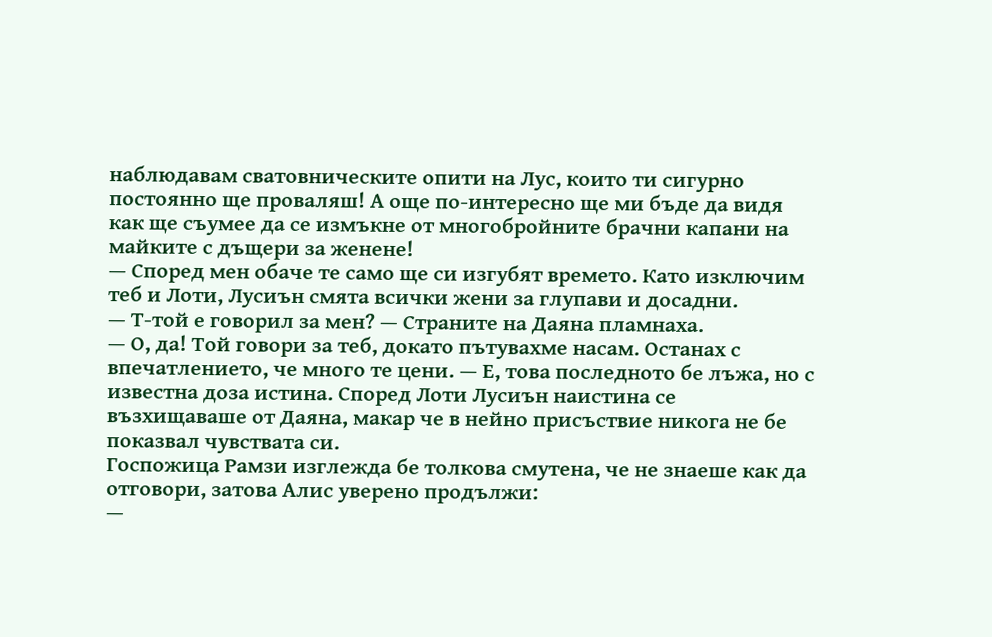наблюдавам сватовническите опити на Лус, които ти сигурно постоянно ще проваляш! А още по-интересно ще ми бъде да видя как ще съумее да се измъкне от многобройните брачни капани на майките с дъщери за женене!
— Според мен обаче те само ще си изгубят времето. Като изключим теб и Лоти, Лусиън смята всички жени за глупави и досадни.
— Т-той е говорил за мен? — Страните на Даяна пламнаха.
— О, да! Той говори за теб, докато пътувахме насам. Останах с впечатлението, че много те цени. — Е, това последното бе лъжа, но с известна доза истина. Според Лоти Лусиън наистина се възхищаваше от Даяна, макар че в нейно присъствие никога не бе показвал чувствата си.
Госпожица Рамзи изглежда бе толкова смутена, че не знаеше как да отговори, затова Алис уверено продължи:
—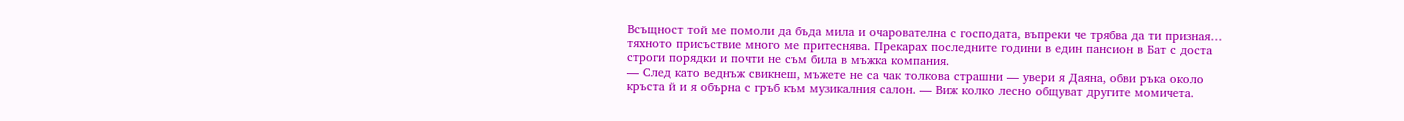Всъщност той ме помоли да бъда мила и очарователна с господата, въпреки че трябва да ти призная… тяхното присъствие много ме притеснява. Прекарах последните години в един пансион в Бат с доста строги порядки и почти не съм била в мъжка компания.
— След като веднъж свикнеш, мъжете не са чак толкова страшни — увери я Даяна, обви ръка около кръста й и я обърна с гръб към музикалния салон. — Виж колко лесно общуват другите момичета.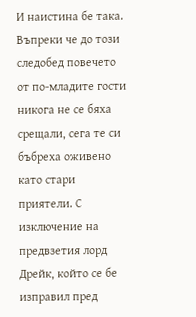И наистина бе така. Въпреки че до този следобед повечето от по-младите гости никога не се бяха срещали, сега те си бъбреха оживено като стари приятели. С изключение на предвзетия лорд Дрейк, който се бе изправил пред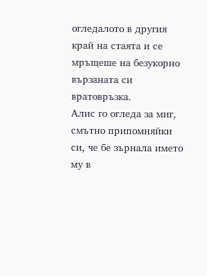огледалото в другия край на стаята и се мръщеше на безукорно вързаната си вратовръзка.
Алис го огледа за миг, смътно припомняйки си, че бе зърнала името му в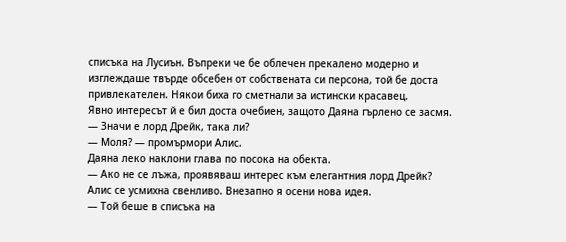списъка на Лусиън. Въпреки че бе облечен прекалено модерно и изглеждаше твърде обсебен от собствената си персона, той бе доста привлекателен. Някои биха го сметнали за истински красавец.
Явно интересът й е бил доста очебиен, защото Даяна гърлено се засмя.
— Значи е лорд Дрейк, така ли?
— Моля? — промърмори Алис.
Даяна леко наклони глава по посока на обекта.
— Ако не се лъжа, проявяваш интерес към елегантния лорд Дрейк?
Алис се усмихна свенливо. Внезапно я осени нова идея.
— Той беше в списъка на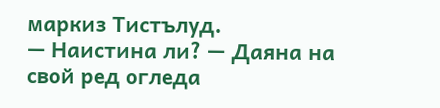маркиз Тистълуд.
— Наистина ли? — Даяна на свой ред огледа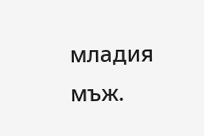младия мъж.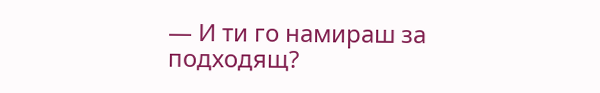— И ти го намираш за подходящ?